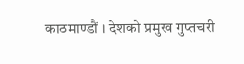काठमाण्डौं । देशको प्रमुख गुप्तचरी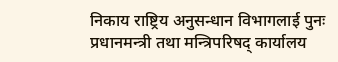निकाय राष्ट्रिय अनुसन्धान विभागलाई पुनः प्रधानमन्त्री तथा मन्त्रिपरिषद् कार्यालय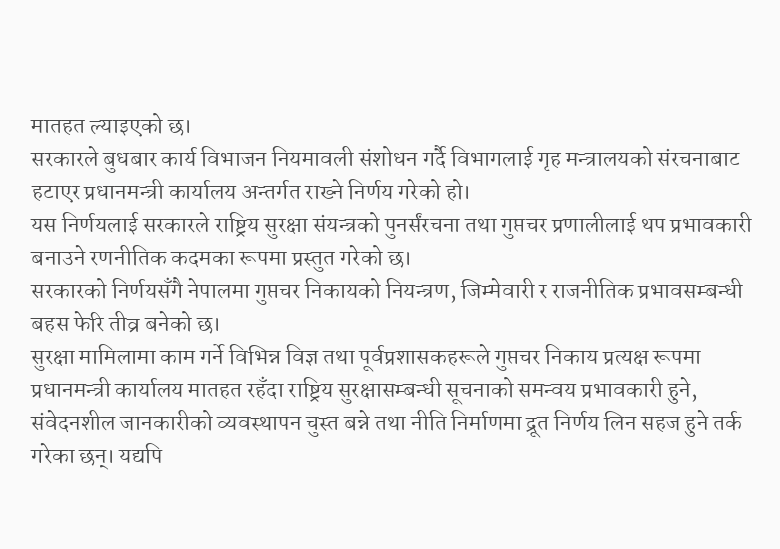मातहत ल्याइएको छ।
सरकारले बुधबार कार्य विभाजन नियमावली संशोधन गर्दै विभागलाई गृह मन्त्रालयको संरचनाबाट हटाएर प्रधानमन्त्री कार्यालय अन्तर्गत राख्ने निर्णय गरेको हो।
यस निर्णयलाई सरकारले राष्ट्रिय सुरक्षा संयन्त्रको पुनर्संरचना तथा गुप्तचर प्रणालीलाई थप प्रभावकारी बनाउने रणनीतिक कदमका रूपमा प्रस्तुत गरेको छ।
सरकारको निर्णयसँगै नेपालमा गुप्तचर निकायको नियन्त्रण, जिम्मेवारी र राजनीतिक प्रभावसम्बन्धी बहस फेरि तीव्र बनेको छ।
सुरक्षा मामिलामा काम गर्ने विभिन्न विज्ञ तथा पूर्वप्रशासकहरूले गुप्तचर निकाय प्रत्यक्ष रूपमा प्रधानमन्त्री कार्यालय मातहत रहँदा राष्ट्रिय सुरक्षासम्बन्धी सूचनाको समन्वय प्रभावकारी हुने, संवेदनशील जानकारीको व्यवस्थापन चुस्त बन्ने तथा नीति निर्माणमा द्रूत निर्णय लिन सहज हुने तर्क गरेका छन्। यद्यपि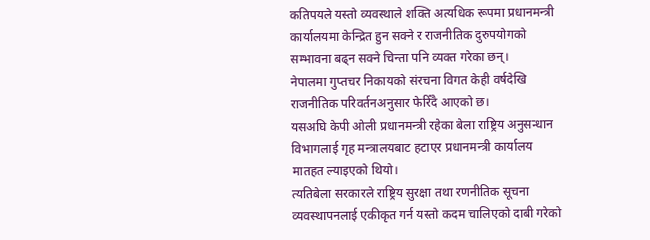कतिपयले यस्तो व्यवस्थाले शक्ति अत्यधिक रूपमा प्रधानमन्त्री कार्यालयमा केन्द्रित हुन सक्ने र राजनीतिक दुरुपयोगको सम्भावना बढ्न सक्ने चिन्ता पनि व्यक्त गरेका छन्।
नेपालमा गुप्तचर निकायको संरचना विगत केही वर्षदेखि राजनीतिक परिवर्तनअनुसार फेरिँदै आएको छ।
यसअघि केपी ओली प्रधानमन्त्री रहेका बेला राष्ट्रिय अनुसन्धान विभागलाई गृह मन्त्रालयबाट हटाएर प्रधानमन्त्री कार्यालय मातहत ल्याइएको थियो।
त्यतिबेला सरकारले राष्ट्रिय सुरक्षा तथा रणनीतिक सूचना व्यवस्थापनलाई एकीकृत गर्न यस्तो कदम चालिएको दाबी गरेको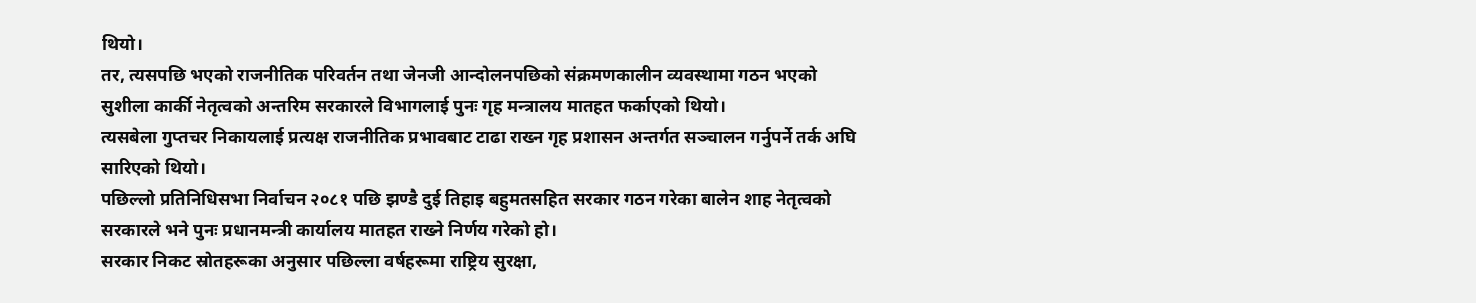थियो।
तर, त्यसपछि भएको राजनीतिक परिवर्तन तथा जेनजी आन्दोलनपछिको संक्रमणकालीन व्यवस्थामा गठन भएको सुशीला कार्की नेतृत्वको अन्तरिम सरकारले विभागलाई पुनः गृह मन्त्रालय मातहत फर्काएको थियो।
त्यसबेला गुप्तचर निकायलाई प्रत्यक्ष राजनीतिक प्रभावबाट टाढा राख्न गृह प्रशासन अन्तर्गत सञ्चालन गर्नुपर्ने तर्क अघि सारिएको थियो।
पछिल्लो प्रतिनिधिसभा निर्वाचन २०८१ पछि झण्डै दुई तिहाइ बहुमतसहित सरकार गठन गरेका बालेन शाह नेतृत्वको सरकारले भने पुनः प्रधानमन्त्री कार्यालय मातहत राख्ने निर्णय गरेको हो।
सरकार निकट स्रोतहरूका अनुसार पछिल्ला वर्षहरूमा राष्ट्रिय सुरक्षा,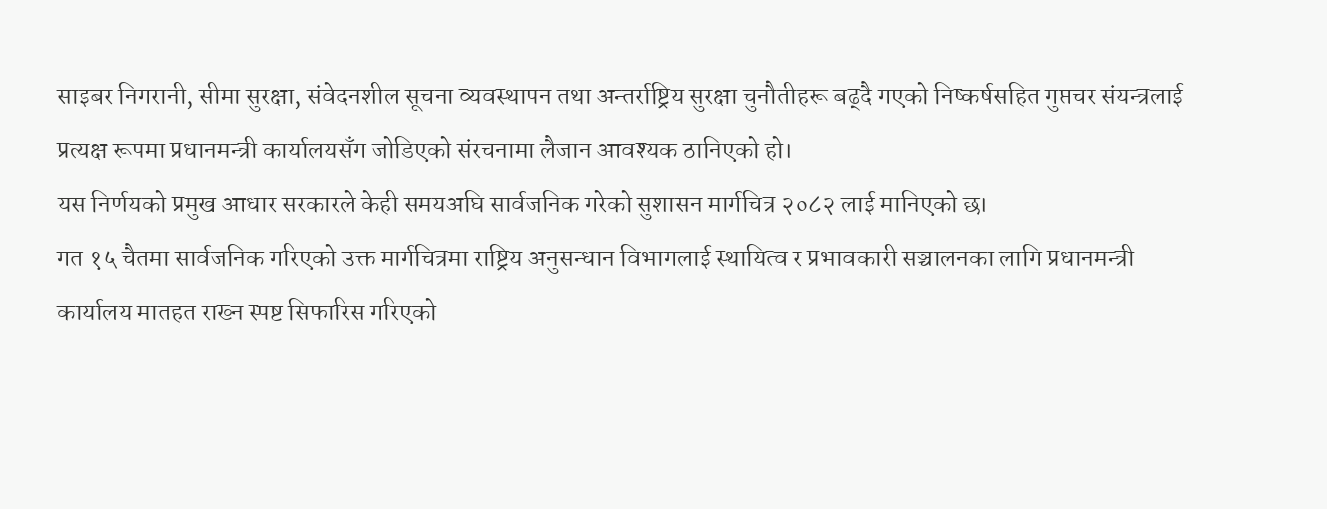साइबर निगरानी, सीमा सुरक्षा, संवेदनशील सूचना व्यवस्थापन तथा अन्तर्राष्ट्रिय सुरक्षा चुनौतीहरू बढ्दै गएको निष्कर्षसहित गुप्तचर संयन्त्रलाई प्रत्यक्ष रूपमा प्रधानमन्त्री कार्यालयसँग जोडिएको संरचनामा लैजान आवश्यक ठानिएको हो।
यस निर्णयको प्रमुख आधार सरकारले केही समयअघि सार्वजनिक गरेको सुशासन मार्गचित्र २०८२ लाई मानिएको छ।
गत १५ चैतमा सार्वजनिक गरिएको उक्त मार्गचित्रमा राष्ट्रिय अनुसन्धान विभागलाई स्थायित्व र प्रभावकारी सञ्चालनका लागि प्रधानमन्त्री कार्यालय मातहत राख्न स्पष्ट सिफारिस गरिएको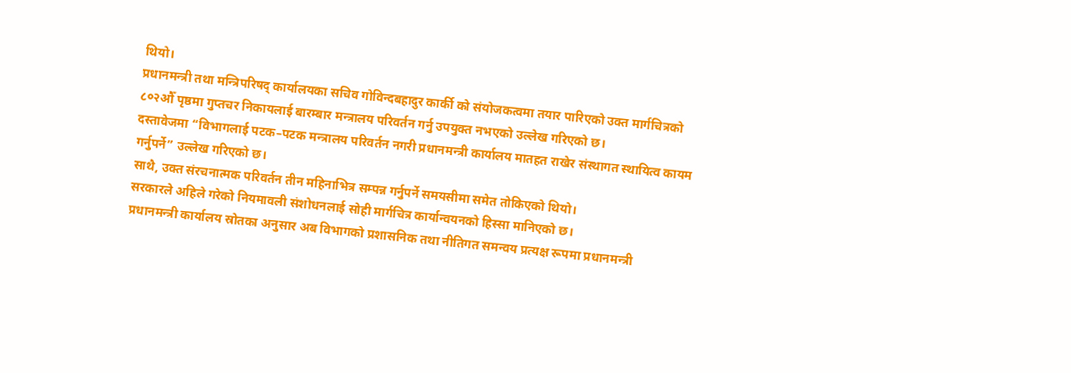थियो।
प्रधानमन्त्री तथा मन्त्रिपरिषद् कार्यालयका सचिव गोविन्दबहादुर कार्की को संयोजकत्वमा तयार पारिएको उक्त मार्गचित्रको ८०२औँ पृष्ठमा गुप्तचर निकायलाई बारम्बार मन्त्रालय परिवर्तन गर्नु उपयुक्त नभएको उल्लेख गरिएको छ।
दस्तावेजमा “विभागलाई पटक–पटक मन्त्रालय परिवर्तन नगरी प्रधानमन्त्री कार्यालय मातहत राखेर संस्थागत स्थायित्व कायम गर्नुपर्ने” उल्लेख गरिएको छ।
साथै, उक्त संरचनात्मक परिवर्तन तीन महिनाभित्र सम्पन्न गर्नुपर्ने समयसीमा समेत तोकिएको थियो।
सरकारले अहिले गरेको नियमावली संशोधनलाई सोही मार्गचित्र कार्यान्वयनको हिस्सा मानिएको छ।
प्रधानमन्त्री कार्यालय स्रोतका अनुसार अब विभागको प्रशासनिक तथा नीतिगत समन्वय प्रत्यक्ष रूपमा प्रधानमन्त्री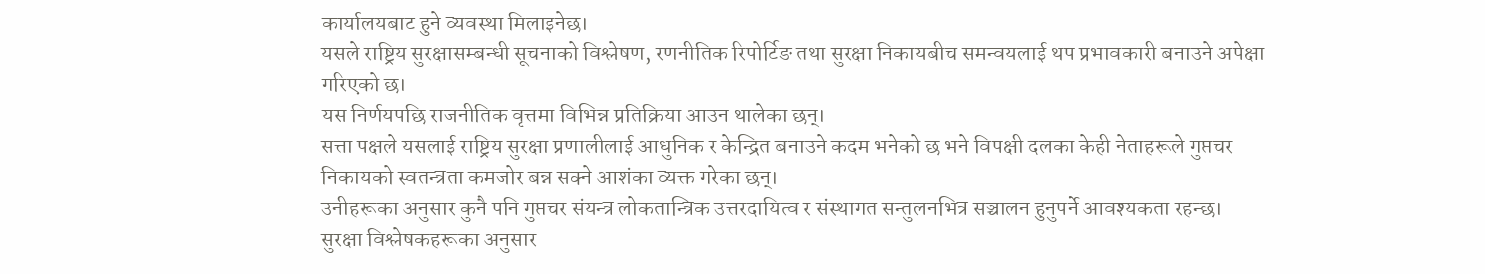कार्यालयबाट हुने व्यवस्था मिलाइनेछ।
यसले राष्ट्रिय सुरक्षासम्बन्धी सूचनाको विश्लेषण, रणनीतिक रिपोर्टिङ तथा सुरक्षा निकायबीच समन्वयलाई थप प्रभावकारी बनाउने अपेक्षा गरिएको छ।
यस निर्णयपछि राजनीतिक वृत्तमा विभिन्न प्रतिक्रिया आउन थालेका छन्।
सत्ता पक्षले यसलाई राष्ट्रिय सुरक्षा प्रणालीलाई आधुनिक र केन्द्रित बनाउने कदम भनेको छ भने विपक्षी दलका केही नेताहरूले गुप्तचर निकायको स्वतन्त्रता कमजोर बन्न सक्ने आशंका व्यक्त गरेका छन्।
उनीहरूका अनुसार कुनै पनि गुप्तचर संयन्त्र लोकतान्त्रिक उत्तरदायित्व र संस्थागत सन्तुलनभित्र सञ्चालन हुनुपर्ने आवश्यकता रहन्छ।
सुरक्षा विश्लेषकहरूका अनुसार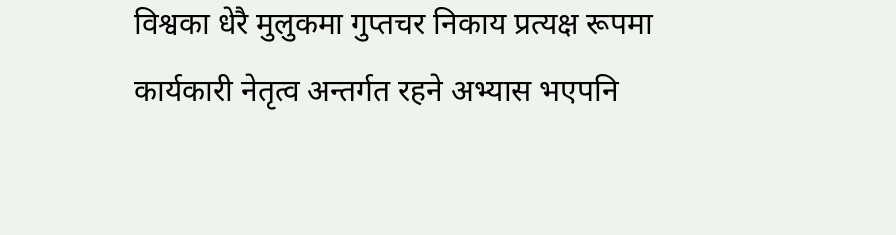विश्वका धेरै मुलुकमा गुप्तचर निकाय प्रत्यक्ष रूपमा कार्यकारी नेतृत्व अन्तर्गत रहने अभ्यास भएपनि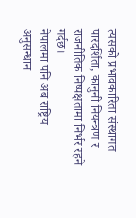त्यसको प्रभावकारिता संस्थागत पारदर्शिता, कानुनी नियन्त्रण र राजनीतिक निष्पक्षतामा निर्भर रहने गर्दछ।
नेपालमा पनि अब राष्ट्रिय अनुसन्धान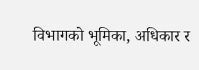विभागको भूमिका, अधिकार र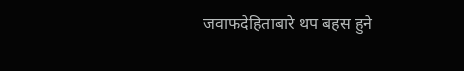जवाफदेहिताबारे थप बहस हुने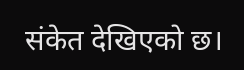संकेत देखिएको छ।